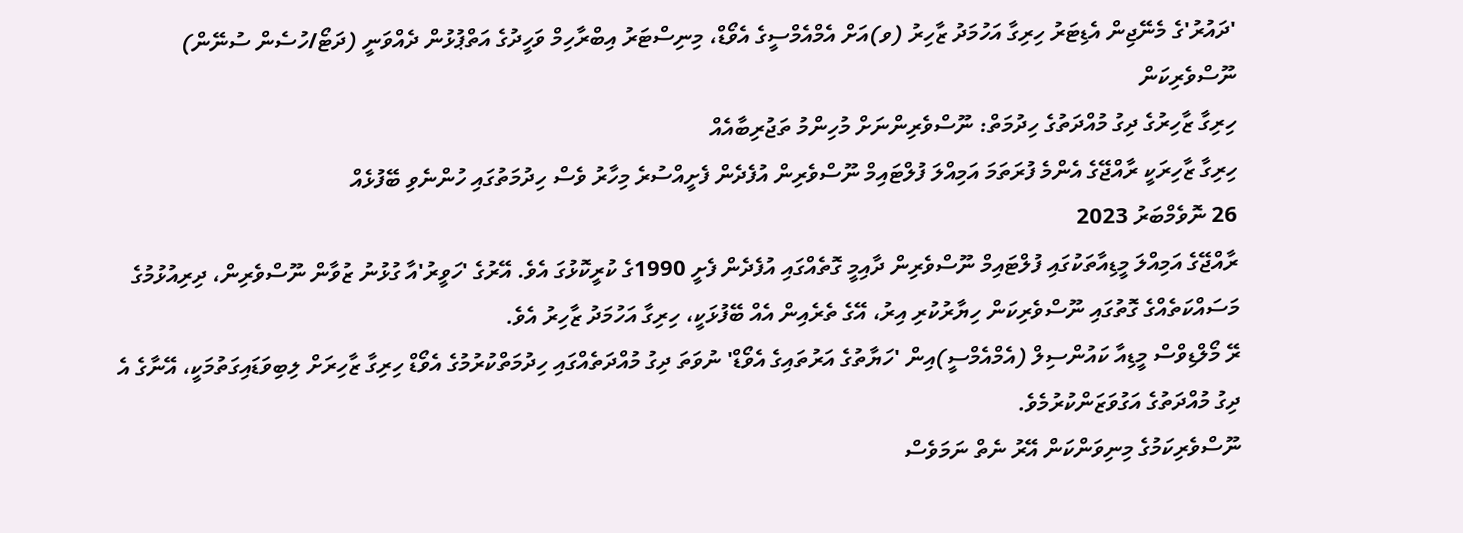'ދައުރު'ގެ މެނޭޖިން އެޑިޓަރު ހިރިގާ އަހުމަދު ޒާހިރު (ވ)އަށް އެމްއެމްސީގެ އެވޯޑް، މިނިސްޓަރު އިބްރާހިމް ވަހީދުގެ އަތްޕުޅުން ދެއްވަނީ (ދަޓޯ/ހުސެން ސުނޭން)
ނޫސްވެރިކަން
ހިރިގާ ޒާހިރުގެ ދިގު މުއްދަތުގެ ހިދުމަތް: ނޫސްވެރިންނަށް މުހިންމު ތަޖުރިބާއެއް
ހިރިގާ ޒާހިރަކީ ރާއްޖޭގެ އެންމެ ފުރަތަމަ އަމިއްލަ ފުލްޓައިމް ނޫސްވެރިން އުފެދެން ފެށީއްސުރެ މިހާރު ވެސް ހިދުމަތުގައި ހުންނެވި ބޭފުޅެއް
26 ނޮވެމްބަރު 2023
ރާއްޖޭގެ އަމިއްލަ މީޑިއާތަކުގައި ފުލްޓައިމް ނޫސްވެރިން ދާއިމީ ގޮތެއްގައި އުފެދެން ފެށީ 1990ގެ ކުރީކޮޅުގަ އެވެ. އޭރުގެ 'ހަވީރު'އާ ގުޅުނު ޒުވާން ނޫސްވެރިން، ދިރިއުޅުމުގެ މަސައްކަތެއްގެ ގޮތުގައި ނޫސްވެރިކަން ހިޔާރުކުރި އިރު، އޭގެ ތެރެއިން އެއް ބޭފުޅަކީ، ހިރިގާ އަހުމަދު ޒާހިރު އެވެ.
ރޭ މޯލްޑިވްސް މީޑިއާ ކައުންސިލް (އެމްއެމްސީ)އިން 'ހަޔާތުގެ އަރުތައިގެ އެވޯޑް' ނުވަތަ ދިގު މުއްދަތެއްގައި ހިދުމަތްކުރުމުގެ އެވޯޑް ހިރިގާ ޒާހިރަށް ލިބިވަޑައިގަތުމަކީ، އޭނާގެ އެ ދިގު މުއްދަތުގެ އަގުވަޒަންކުރުމެވެ.
ނޫސްވެރިކަމުގެ މިނިވަންކަން އޭރު ނެތް ނަމަވެސް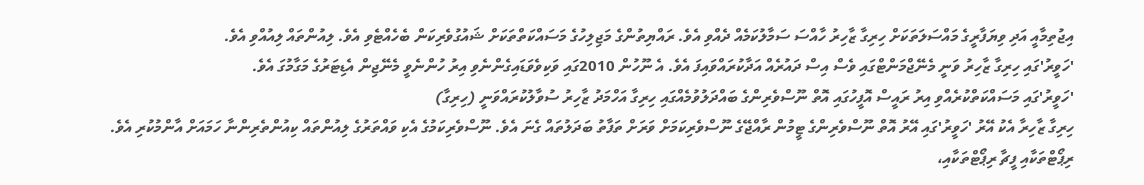އިޖުތިމާއީ އަދި ވިޔަފާރީގެ މައްސަލަތަކަށް ހިރިގާ ޒާހިރު ހާއްސަ ސަމާލުކަމެއް ދެއްވި އެވެ. ރައްޔިތުންގެ މަޖިލިހުގެ މަސައްކަތްތަކަށް ޝައުގުވެރިކަން ބެހެއްޓެވި އެވެ. ލިއުންތައް ލިއުއްވި އެވެ.
'ހަވީރު'ގައި ހިރިގާ ޒާހިރު ވަނީ މެނޭޖްމަންޓްގައި ވެސް އިސް ދައުރެއް އަދާކުރައްވައިފަ އެވެ. އެ ނޫހުން 2010ގައި ވަކިވެވަޑައިގެންނެވި އިރު ހުންނެވީ މެނޭޖިން އެޑިޓަރުގެ މަގާމުގަ އެވެ.
'ހަވީރު'ގައި މަސައްކަތްކުރެއްވި އިރު ރައީސް އޮފީހުގައި އޮތް ނޫސްވެރިންގެ ބައްދަލުވުމެއްގައި ހިރިގާ އަހްމަދު ޒާހިރު ސުވާލުކުރައްވަނީ (ހިރިގާ)
ހިރިގާ ޒާހިރާ އެކު އޭރު 'ހަވީރު'ގައި އޭރު އޮތް ނޫސްވެރިންގެ ޓީމުން ރާއްޖޭގެ ނޫސްވެރިކަމަށް ވަރަށް ތަފާތު ބަދަލުތައް ގެނަ އެވެ. ނޫސްވެރިކަމުގެ އެކި ވައްތަރުގެ ލިއުންތައް ކިއުންތެރިންނާ ހަމައަށް އާންމުކުރި އެވެ. ރިޕޯޓްތަކާއި ފީޗާ ރިޕޯޓްތަކާއި،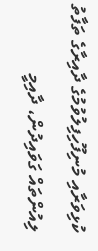ކުޅިވަރާއި މުނިފޫހިފިލުވުމުގެ ދާއިރާގެ ތަފާތު ލިއުންތައް ގަވައިދުން، ދާއިމީ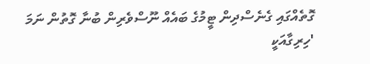ގޮތެއްގައި ގެނެސްދިން ޓީމުގެ ބައެއް ނޫސްވެރިން ބުނާ ގޮތުން ނަމަ 'ހިރިގާއަކީ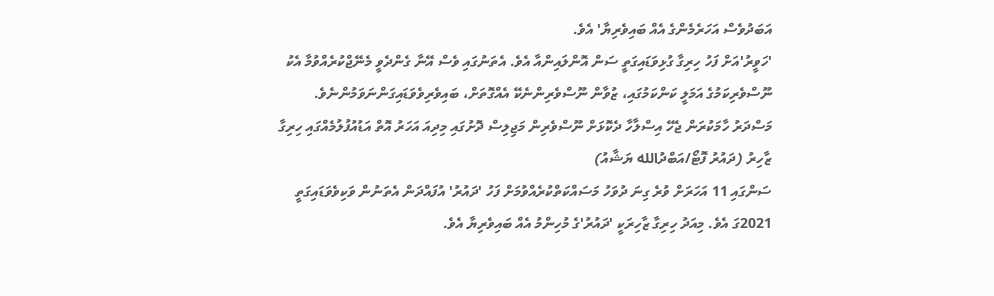އަބަދުވެސް އަހަރެމެންގެ އެއް ބައިވެރިޔާ' އެވެ.
'ހަވީރު'އަށް ފަހު ހިރިގާ ގުޅިވަޑައިގަތީ ސަން އޮންލައިންއާ އެވެ. އެތަނުގައި ވެސް އޭނާ ގެންދެވީ މެނޭޖްކުރެއްވުމާ އެކު ނޫސްވެރިކަމުގެ އަމަލީ ކަންކަމުގައި، ޒުވާން ނޫސްވެރިންނެކޭ އެއްގޮތަށް، ބައިވެރިވެވަޑައިގަންނަވަމުންނެވެ.
މަސްދަރު ހާމަކުރަން ޖެހޭ އިސްލާހާ ދެކޮޅަށް ނޫސްވެރިން މަޖިލިސް ދޮށުގައި މިދިއަ އަހަރު އޮތް އަޑުއުފުލުމެއްގައި ހިރިގާ ޒާހިރު (ދައުރު ފޮޓޯ/އަބްދުالله ޔަޝާއު)
ސަންގައި 11 އަހަރަށް ވުރެ ގިނަ ދުވަހު މަސައްކަތްކުރެއްވުމަށް ފަހު 'ދައުރު' އުފައްދަން އެތަނުން ވަކިވެވަޑައިގަތީ 2021ގަ އެވެ. މިއަދު ހިރިގާ ޒާހިރަކީ 'ދައުރު'ގެ މުހިންމު އެއް ބައިވެރިޔާ އެވެ.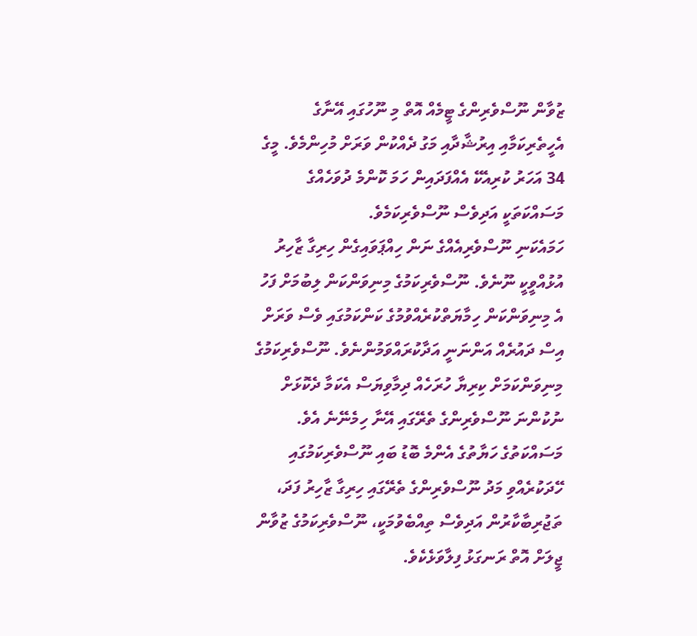ޒުވާން ނޫސްވެރިންގެ ޓީމެއް އޮތް މި ނޫހުގައި އޭނާގެ އެހީތެރިކަމާއި އިރުޝާދާއި މަގު ދެއްކުން ވަރަށް މުހިންމެވެ. މީގެ 34 އަހަރު ކުރިއެކޭ އެއްފަދައިން ހަމަ ކޮންމެ ދުވަހެއްގެ މަސައްކަތަކީ އަދިވެސް ނޫސްވެރިކަމެވެ.
ހަމައެކަނި ނޫސްވެރިއެއްގެ ނަން ހިއްޕަވައިގެން ހިރިގާ ޒާހިރު އުޅުއްވީކީ ނޫނެވެ. ނޫސްވެރިކަމުގެ މިނިވަންކަން ލިބުމަށް ފަހު އެ މިނިވަންކަން ހިމާޔަތްކުރެއްވުމުގެ ކަންކަމުގައި ވެސް ވަރަށް އިސް ދައުރެއް އަންނަނީ އަދާކުރައްވަމުންނެވެ. ނޫސްވެރިކަމުގެ މިނިވަންކަމަށް ކިރިޔާ ހުރަހެއް ދިމާވިޔަސް އެކަމާ ދެކޮޅަށް ނުކުންނަ ނޫސްވެރިންގެ ތެރޭގައި އޭނާ ހިމެނޭނެ އެވެ.
މަސައްކަތުގެ ހަޔާތުގެ އެންމެ ބޮޑު ބައި ނޫސްވެރިކަމުގައި ހޭދަކުރެއްވި މަދު ނޫސްވެރިންގެ ތެރޭގައި ހިރިގާ ޒާހިރު ފަދަ، ތަޖުރިބާކާރުން އަދިވެސް ތިއްބެވުމަކީ، ނޫސްވެރިކަމުގެ ޒުވާން ޖީލަށް އޮތް ރަނގަޅު ފިލާވަޅެކެވެ.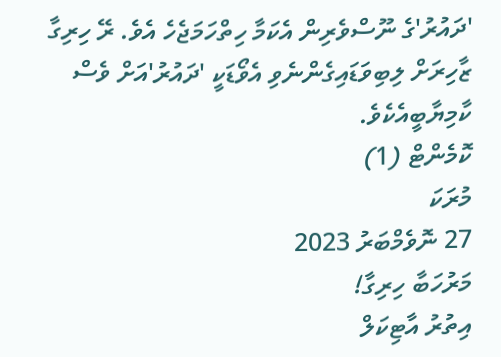'ދައުރު'ގެ ނޫސްވެރިން އެކަމާ ހިތްހަމަޖެހެ އެވެ. ރޭ ހިރިގާ ޒާހިރަށް ލިބިވަޑައިގެންނެވި އެވޯޑަކީ 'ދައުރު'އަށް ވެސް ކާމިޔާބީއެކެވެ.
ކޮމެންޓް (1)
މުރަކަ
27 ނޮވެމްބަރު 2023
މަރުހަބާ ހިރިގާ!
އިތުރު އާޓިކަލް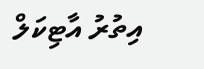އިތުރު އާޓިކަލް